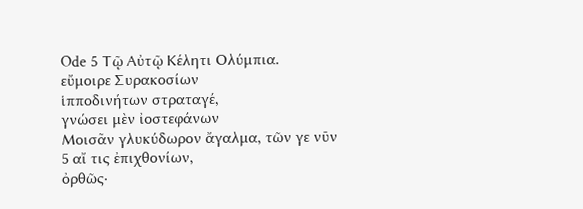Ode 5 Τῷ Αὐτῷ Κέλητι Ολύμπια.
εὔμοιρε Συρακοσίων
ἱπποδινήτων στραταγέ,
γνώσει μὲν ἰοστεφάνων
Μοισᾶν γλυκύδωρον ἄγαλμα, τῶν γε νῦν
5 αἴ τις ἐπιχθονίων,
ὀρθῶς·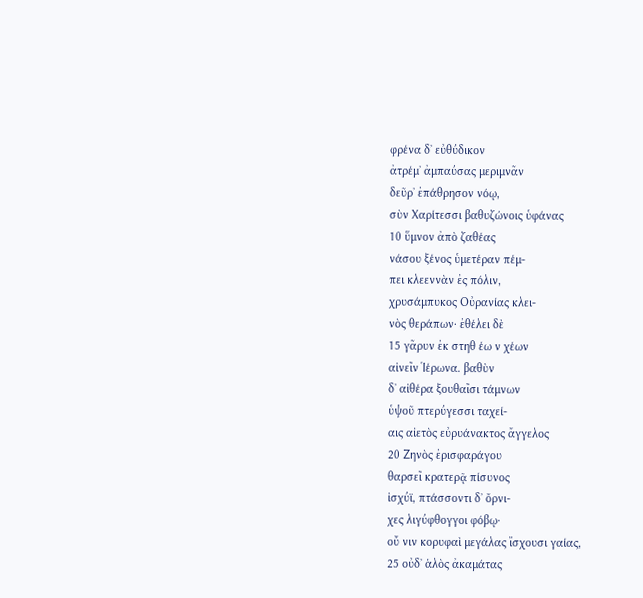φρένα δʼ εὐθύδικον
ἀτρέμʼ ἀμπαύσας μεριμνᾶν
δεῦρʼ ἐπάθρησον νόῳ,
σὺν Χαρίτεσσι βαθυζώνοις ὑφάνας
10 ὕμνον ἀπὸ ζαθέας
νάσου ξένος ὑμετέραν πέμ-
πει κλεεννὰν ἐς πόλιν,
χρυσάμπυκος Οὐρανίας κλει-
νὸς θεράπων· ἐθέλει δὲ
15 γᾶρυν ἐκ στηθ έω ν χέων
αἰνεῖν Ἱέρωνα. βαθὺν
δʼ αἰθέρα ξουθαῖσι τάμνων
ὑψοῦ πτερύγεσσι ταχεί-
αις αἰετὸς εὐρυάνακτος ἄγγελος
20 Ζηνὸς ἐρισφαράγου
θαρσεῖ κρατερᾷ πίσυνος
ἰσχύϊ, πτάσσοντι δʼ ὄρνι-
χες λιγύφθογγοι φόβῳ·
οὔ νιν κορυφαὶ μεγάλας ἴσχουσι γαίας,
25 οὐδʼ ἁλὸς ἀκαμάτας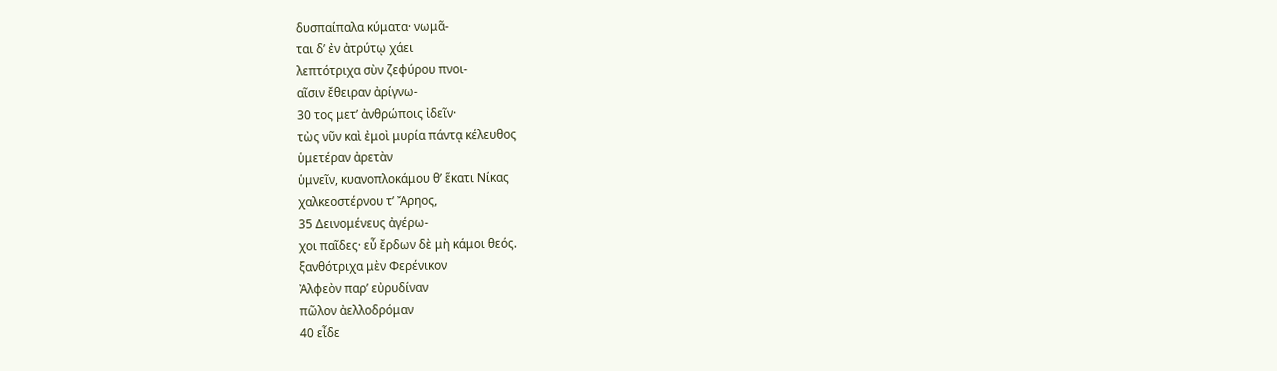δυσπαίπαλα κύματα· νωμᾶ-
ται δʼ ἐν ἀτρύτῳ χάει
λεπτότριχα σὺν ζεφύρου πνοι-
αῖσιν ἔθειραν ἀρίγνω-
30 τος μετʼ ἀνθρώποις ἰδεῖν·
τὼς νῦν καὶ ἐμοὶ μυρία πάντᾳ κέλευθος
ὑμετέραν ἀρετὰν
ὑμνεῖν, κυανοπλοκάμου θʼ ἕκατι Νίκας
χαλκεοστέρνου τʼ Ἄρηος,
35 Δεινομένευς ἀγέρω-
χοι παῖδες· εὖ ἔρδων δὲ μὴ κάμοι θεός.
ξανθότριχα μὲν Φερένικον
Ἀλφεὸν παρʼ εὐρυδίναν
πῶλον ἀελλοδρόμαν
40 εἶδε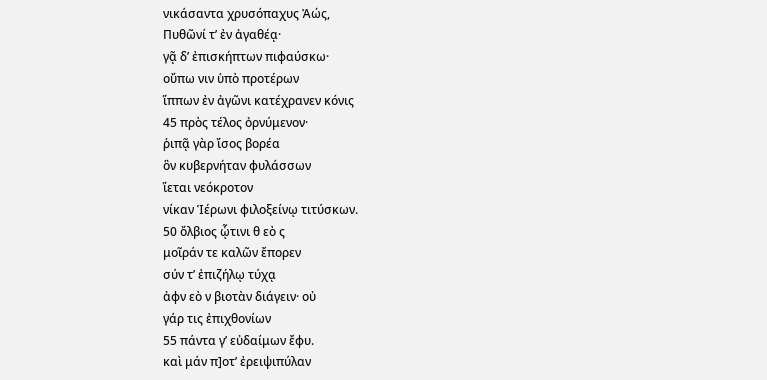νικάσαντα χρυσόπαχυς Ἀώς,
Πυθῶνί τʼ ἐν ἀγαθέᾳ·
γᾷ δʼ ἐπισκήπτων πιφαύσκω·
οὔπω νιν ὑπὸ προτέρων
ἵππων ἐν ἀγῶνι κατέχρανεν κόνις
45 πρὸς τέλος ὀρνύμενον·
ῥιπᾷ γὰρ ἴσος βορέα
ὃν κυβερνήταν φυλάσσων
ἵεται νεόκροτον
νίκαν Ἱέρωνι φιλοξείνῳ τιτύσκων.
50 ὄλβιος ᾧτινι θ εὸ ς
μοῖράν τε καλῶν ἔπορεν
σύν τʼ ἐπιζήλῳ τύχᾳ
ἀφν εὸ ν βιοτὰν διάγειν· οὐ
γάρ τις ἐπιχθονίων
55 πάντα γʼ εὐδαίμων ἔφυ.
καὶ μάν π]οτʼ ἐρειψιπύλαν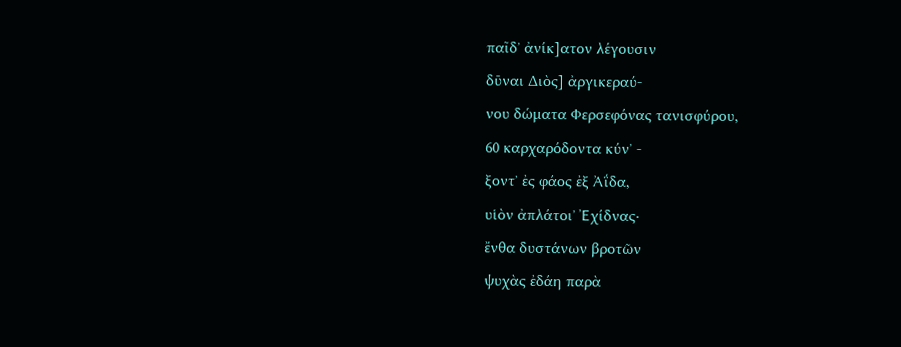παῖδʼ ἀνίκ]ατον λέγουσιν
δῦναι Διὸς] ἀργικεραύ-
νου δώματα Φερσεφόνας τανισφύρου,
60 καρχαρόδοντα κύνʼ -
ξοντʼ ἐς φάος ἐξ Ἀΐδα,
υἱὸν ἀπλάτοιʼ Ἐχίδνας·
ἔνθα δυστάνων βροτῶν
ψυχὰς ἐδάη παρὰ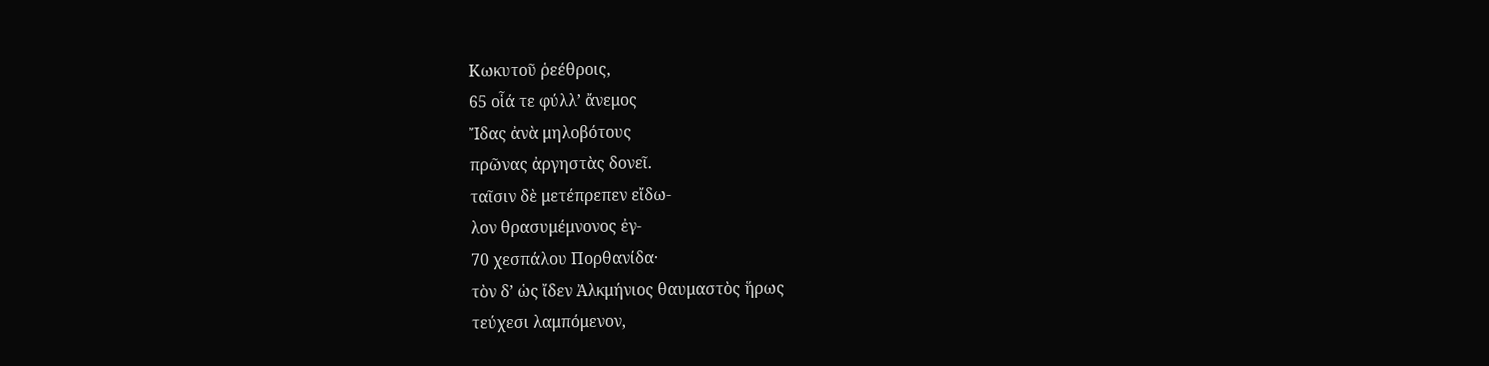Κωκυτοῦ ῥεέθροις,
65 οἷά τε φύλλʼ ἄνεμος
Ἴδας ἀνὰ μηλοβότους
πρῶνας ἀργηστὰς δονεῖ.
ταῖσιν δὲ μετέπρεπεν εἴδω-
λον θρασυμέμνονος ἐγ-
70 χεσπάλου Πορθανίδα·
τὸν δʼ ὡς ἴδεν Ἀλκμήνιος θαυμαστὸς ἥρως
τεύχεσι λαμπόμενον,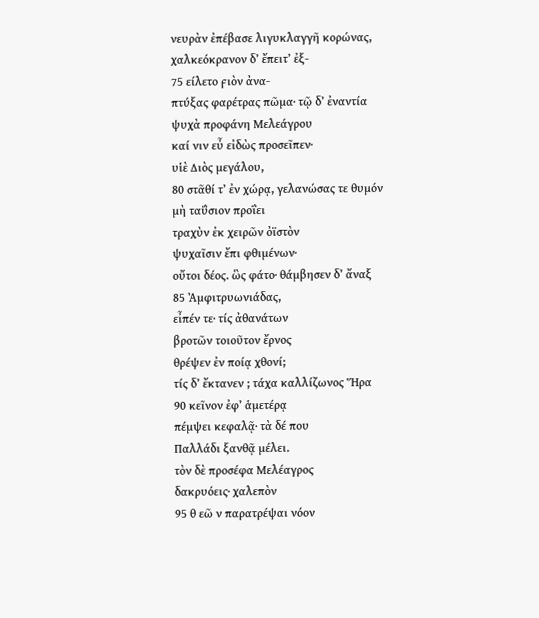νευρὰν ἐπέβασε λιγυκλαγγῆ κορώνας,
χαλκεόκρανον δʼ ἔπειτʼ ἐξ-
75 είλετο ϝιὸν ἀνα-
πτύξας φαρέτρας πῶμα· τῷ δʼ ἐναντία
ψυχὰ προφάνη Μελεάγρου
καί νιν εὖ εἰδὼς προσεῖπεν·
υἱὲ Διὸς μεγάλου,
80 στᾶθί τʼ ἐν χώρᾳ, γελανώσας τε θυμόν
μὴ ταΰσιον προΐει
τραχὺν ἐκ χειρῶν ὀϊστὸν
ψυχαῖσιν ἔπι φθιμένων·
οὔτοι δέος. ὣς φάτο· θάμβησεν δʼ ἄναξ
85 Ἀμφιτρυωνιάδας,
εἶπέν τε· τίς ἀθανάτων
βροτῶν τοιοῦτον ἔρνος
θρέψεν ἐν ποίᾳ χθονί;
τίς δʼ ἔκτανεν ; τάχα καλλίζωνος Ἥρα
90 κεῖνον ἐφʼ ἁμετέρᾳ
πέμψει κεφαλᾷ· τὰ δέ που
Παλλάδι ξανθᾷ μέλει.
τὸν δὲ προσέφα Μελέαγρος
δακρυόεις· χαλεπὸν
95 θ εῶ ν παρατρέψαι νόον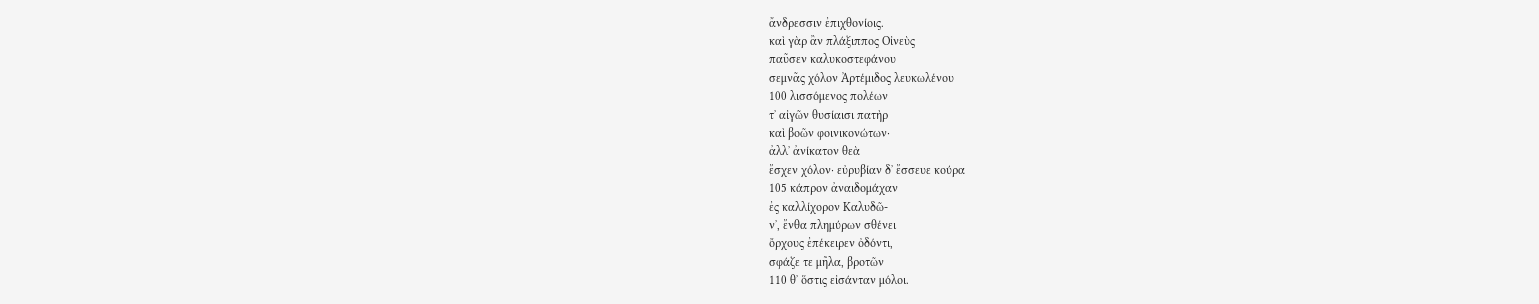ἄνδρεσσιν ἐπιχθονίοις.
καὶ γὰρ ἂν πλάξιππος Οἰνεὺς
παῦσεν καλυκοστεφάνου
σεμνᾶς χόλον Ἀρτέμιδος λευκωλένου
100 λισσόμενος πολέων
τʼ αἰγῶν θυσίαισι πατὴρ
καὶ βοῶν φοινικονώτων·
ἀλλʼ ἀνίκατον θεὰ
ἔσχεν χόλον· εὐρυβίαν δʼ ἔσσευε κούρα
105 κάπρον ἀναιδομάχαν
ἐς καλλίχορον Καλυδῶ-
νʼ, ἔνθα πλημύρων σθένει
ὄρχους ἐπέκειρεν ὀδόντι,
σφάζε τε μῆλα, βροτῶν
110 θʼ ὅστις εἰσάνταν μόλοι.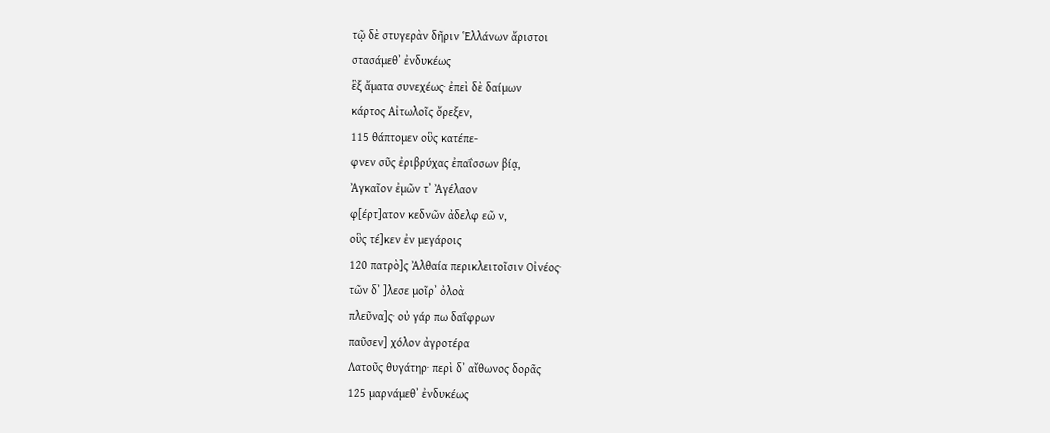τῷ δὲ στυγερὰν δῆριν Ἑλλάνων ἄριστοι
στασάμεθʼ ἐνδυκέως
ἓξ ἄματα συνεχέως· ἐπεὶ δὲ δαίμων
κάρτος Αἰτωλοῖς ὄρεξεν,
115 θάπτομεν οὓς κατέπε-
φνεν σῦς ἐριβρύχας ἐπαΐσσων βίᾳ,
Ἀγκαῖον ἐμῶν τʼ Ἀγέλαον
φ[έρτ]ατον κεδνῶν ἀδελφ εῶ ν,
οὓς τέ]κεν ἐν μεγάροις
120 πατρὸ]ς Ἀλθαία περικλειτοῖσιν Οἰνέος·
τῶν δʼ ]λεσε μοῖρʼ ὀλοὰ
πλεῦνα]ς· οὐ γάρ πω δαΐφρων
παῦσεν] χόλον ἀγροτέρα
Λατοῦς θυγάτηρ· περὶ δʼ αἴθωνος δορᾶς
125 μαρνάμεθʼ ἐνδυκέως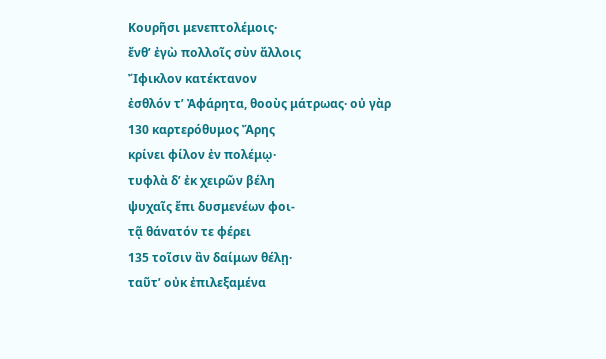Κουρῆσι μενεπτολέμοις·
ἔνθʼ ἐγὼ πολλοῖς σὺν ἄλλοις
Ἴφικλον κατέκτανον
ἐσθλόν τʼ Ἀφάρητα, θοοὺς μάτρωας· οὐ γὰρ
130 καρτερόθυμος Ἄρης
κρίνει φίλον ἐν πολέμῳ·
τυφλὰ δʼ ἐκ χειρῶν βέλη
ψυχαῖς ἔπι δυσμενέων φοι-
τᾷ θάνατόν τε φέρει
135 τοῖσιν ἂν δαίμων θέλῃ·
ταῦτʼ οὐκ ἐπιλεξαμένα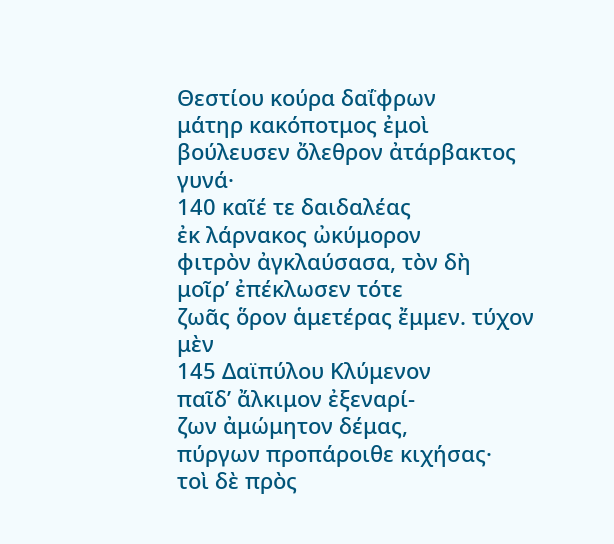Θεστίου κούρα δαΐφρων
μάτηρ κακόποτμος ἐμοὶ
βούλευσεν ὄλεθρον ἀτάρβακτος γυνά·
140 καῖέ τε δαιδαλέας
ἐκ λάρνακος ὠκύμορον
φιτρὸν ἀγκλαύσασα, τὸν δὴ
μοῖρʼ ἐπέκλωσεν τότε
ζωᾶς ὅρον ἁμετέρας ἔμμεν. τύχον μὲν
145 Δαϊπύλου Κλύμενον
παῖδʼ ἄλκιμον ἐξεναρί-
ζων ἀμώμητον δέμας,
πύργων προπάροιθε κιχήσας·
τοὶ δὲ πρὸς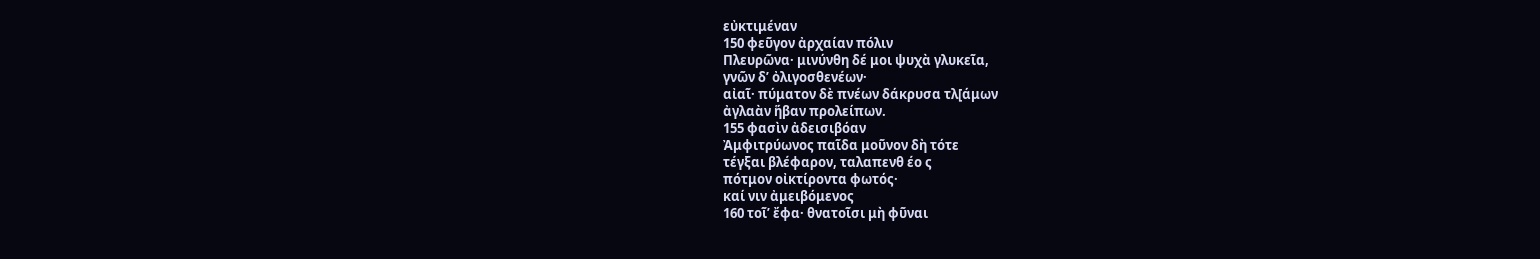εὐκτιμέναν
150 φεῦγον ἀρχαίαν πόλιν
Πλευρῶνα· μινύνθη δέ μοι ψυχὰ γλυκεῖα,
γνῶν δʼ ὀλιγοσθενέων·
αἰαῖ· πύματον δὲ πνέων δάκρυσα τλ[άμων
ἀγλαὰν ἥβαν προλείπων.
155 φασὶν ἀδεισιβόαν
Ἀμφιτρύωνος παῖδα μοῦνον δὴ τότε
τέγξαι βλέφαρον, ταλαπενθ έο ς
πότμον οἰκτίροντα φωτός·
καί νιν ἀμειβόμενος
160 τοῖʼ ἔφα· θνατοῖσι μὴ φῦναι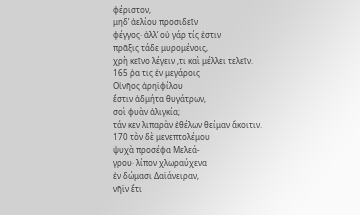φέριστον,
μηδʼ ἀελίου προσιδεῖν
φέγγος· ἀλλʼ οὐ γάρ τίς ἐστιν
πρᾶξις τάδε μυρομένοις,
χρὴ κεῖνο λέγειν ,τι καὶ μέλλει τελεῖν.
165 ῥα τις ἐν μεγάροις
Οἰνῆος ἀρηϊφίλου
ἔστιν ἀδμήτα θυγάτρων,
σοὶ φυὰν ἀλιγκία;
τάν κεν λιπαρὰν ἐθέλων θείμαν ἄκοιτιν.
170 τὸν δὲ μενεπτολέμου
ψυχὰ προσέφα Μελεά-
γρου· λίπον χλωραύχενα
ἐν δώμασι Δαϊάνειραν,
νῆϊν ἔτι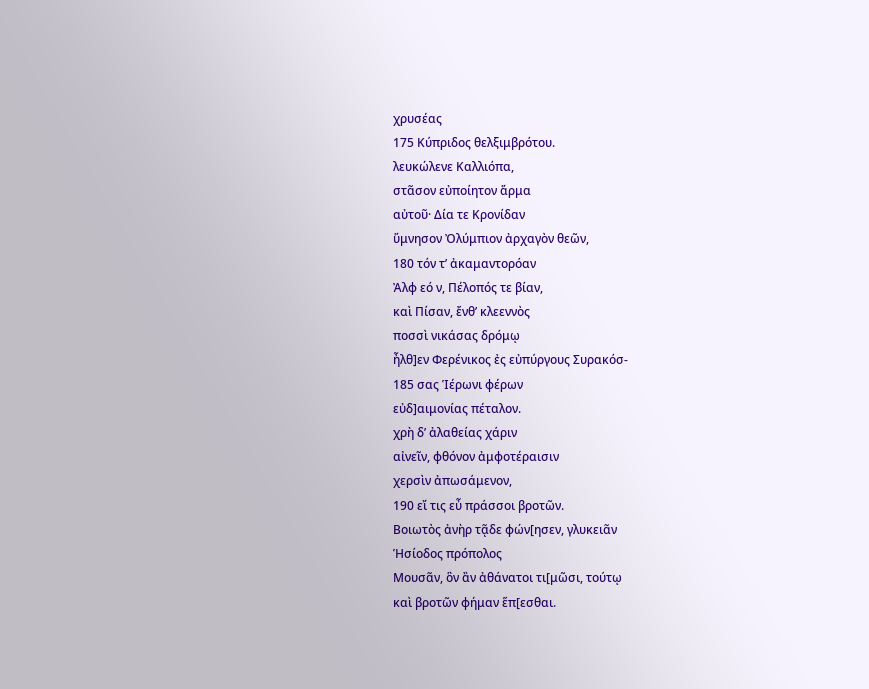χρυσέας
175 Κύπριδος θελξιμβρότου.
λευκώλενε Καλλιόπα,
στᾶσον εὐποίητον ἅρμα
αὐτοῦ· Δία τε Κρονίδαν
ὕμνησον Ὀλύμπιον ἀρχαγὸν θεῶν,
180 τόν τʼ ἀκαμαντορόαν
Ἀλφ εό ν, Πέλοπός τε βίαν,
καὶ Πίσαν, ἔνθʼ κλεεννὸς
ποσσὶ νικάσας δρόμῳ
ἦλθ]εν Φερένικος ἐς εὐπύργους Συρακόσ-
185 σας Ἱέρωνι φέρων
εὐδ]αιμονίας πέταλον.
χρὴ δʼ ἀλαθείας χάριν
αἰνεῖν, φθόνον ἀμφοτέραισιν
χερσὶν ἀπωσάμενον,
190 εἴ τις εὖ πράσσοι βροτῶν.
Βοιωτὸς ἀνὴρ τᾷδε φών[ησεν, γλυκειᾶν
Ἡσίοδος πρόπολος
Μουσᾶν, ὃν ἂν ἀθάνατοι τι[μῶσι, τούτῳ
καὶ βροτῶν φήμαν ἕπ[εσθαι.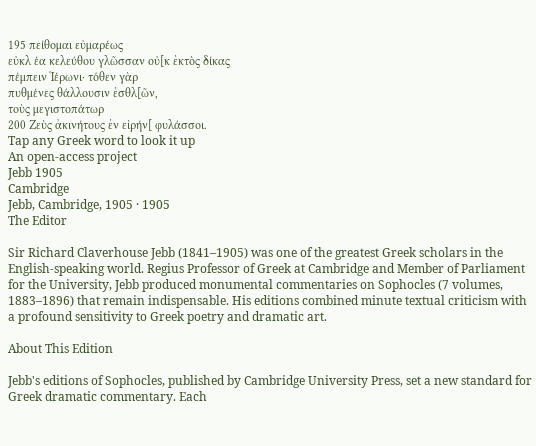195 πείθομαι εὐμαρέως
εὐκλ έα κελεύθου γλῶσσαν οὐ[κ ἐκτὸς δίκας
πέμπειν Ἱέρωνι· τόθεν γὰρ
πυθμένες θάλλουσιν ἐσθλ[ῶν,
τοὺς μεγιστοπάτωρ
200 Ζεὺς ἀκινήτους ἐν εἰρήν[ φυλάσσοι.
Tap any Greek word to look it up
An open-access project
Jebb 1905
Cambridge
Jebb, Cambridge, 1905 · 1905
The Editor

Sir Richard Claverhouse Jebb (1841–1905) was one of the greatest Greek scholars in the English-speaking world. Regius Professor of Greek at Cambridge and Member of Parliament for the University, Jebb produced monumental commentaries on Sophocles (7 volumes, 1883–1896) that remain indispensable. His editions combined minute textual criticism with a profound sensitivity to Greek poetry and dramatic art.

About This Edition

Jebb's editions of Sophocles, published by Cambridge University Press, set a new standard for Greek dramatic commentary. Each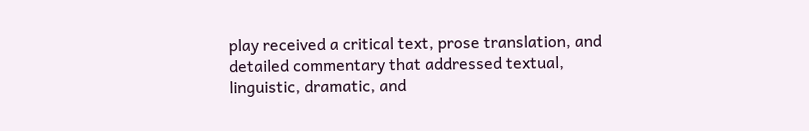play received a critical text, prose translation, and detailed commentary that addressed textual, linguistic, dramatic, and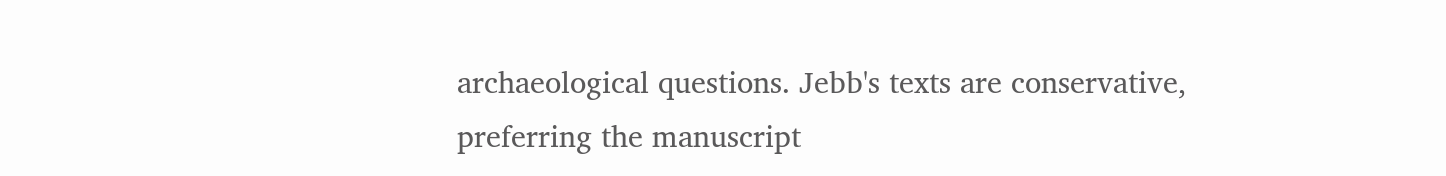archaeological questions. Jebb's texts are conservative, preferring the manuscript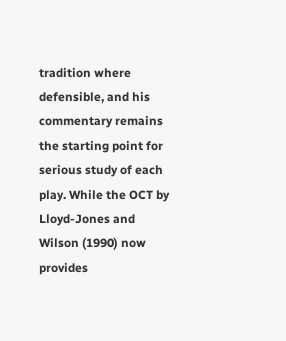tradition where defensible, and his commentary remains the starting point for serious study of each play. While the OCT by Lloyd-Jones and Wilson (1990) now provides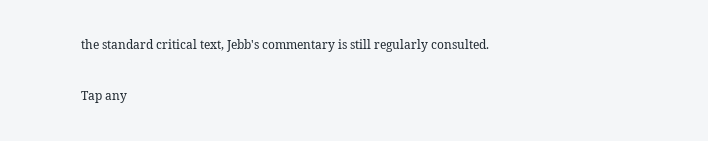the standard critical text, Jebb's commentary is still regularly consulted.

Tap any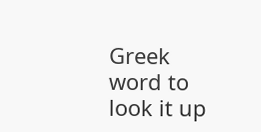Greek word to look it up